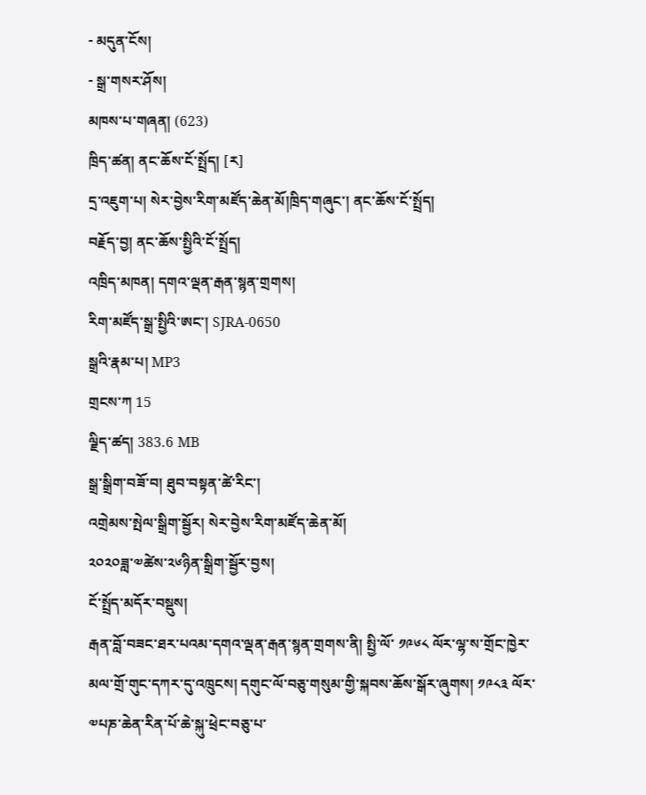- མདུན་ངོས།
- སྒྲ་གསར་ཤོས།
མཁས་པ་གཞན། (623)
ཁྲིད་ཚན། ནང་ཆོས་ངོ་སྤྲོད། [ར]
དྲ་འཇུག་པ། སེར་བྱེས་རིག་མཛོད་ཆེན་མོ།ཁྲིད་གཞུང་། ནང་ཆོས་ངོ་སྤྲོད།
བརྗོད་བྱ། ནང་ཆོས་སྤྱིའི་ངོ་སྤྲོད།
འཁྲིད་མཁན། དགའ་ལྡན་རྒན་སྙན་གྲགས།
རིག་མཛོད་སྒྲ་སྤྱིའི་ཨང་། SJRA-0650
སྒྲའི་རྣམ་པ། MP3
གྲངས་ཀ 15
ལྗིད་ཚད། 383.6 MB
སྒྲ་སྒྲིག་བཟོ་བ། ཐུབ་བསྟན་ཚེ་རིང་།
འགྲེམས་སྤེལ་སྒྲིག་སྦྱོར། སེར་བྱེས་རིག་མཛོད་ཆེན་མོ།
༢༠༢༠ཟླ་༧ཚེས་༢༦ཉིན་སྒྲིག་སྦྱོར་བྱས།
ངོ་སྤྲོད་མདོར་བསྡུས།
རྒན་བློ་བཟང་ཐར་པའམ་དགའ་ལྡན་རྒན་སྙན་གྲགས་ནི། སྤྱི་ལོ་ ༡༩༦༨ ལོར་ལྷ་ས་གྲོང་ཁྱེར་མལ་གྲོ་གུང་དཀར་དུ་འཁྲུངས། དགུང་ལོ་བཅུ་གསུམ་གྱི་སྐབས་ཆོས་སྒོར་ཞུགས། ༡༩༨༣ ལོར་༧པཎ་ཆེན་རིན་པོ་ཆེ་སྐུ་ཕྲེང་བཅུ་པ་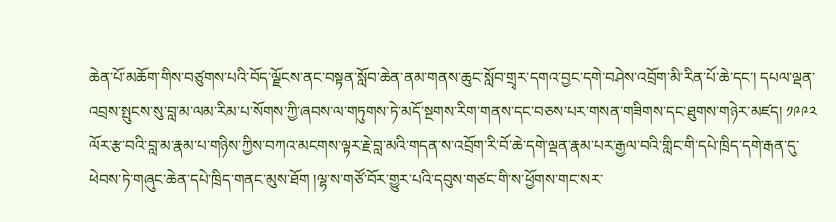ཆེན་པོ་མཆོག་གིས་བཙུགས་པའི་བོད་ལྗོངས་ནང་བསྟན་སློབ་ཆེན་ནམ་གནས་ཆུང་སློབ་གྲྭར་དགའ་བྱང་དགེ་བཤེས་འབྲོག་མི་རིན་པོ་ཆེ་དང་། དཔལ་ལྡན་འབྲས་སྤུངས་སུ་བླ་མ་ལམ་རིམ་པ་སོགས་ཀྱི་ཞབས་ལ་གཏུགས་ཏེ་མདོ་སྔགས་རིག་གནས་དང་བཅས་པར་གསན་གཟིགས་དང་ཐུགས་གཉེར་མཛད། ༡༩༩༢ ལོར་རྩ་བའི་བླ་མ་རྣམ་པ་གཉིས་ཀྱིས་བཀའ་མངགས་ལྟར་རྗེ་བླ་མའི་གདན་ས་འབྲོག་རི་བོ་ཆེ་དགེ་ལྡན་རྣམ་པར་རྒྱལ་བའི་གླིང་གི་དཔེ་ཁྲིད་དགེ་རྒན་དུ་ཕེབས་ཏེ་གཞུང་ཆེན་དཔེ་ཁྲིད་གནང་མུས་ཐོག །ལྷ་ས་གཙོ་བོར་གྱུར་པའི་དབུས་གཙང་གི་ས་ཕྱོགས་གང་སར་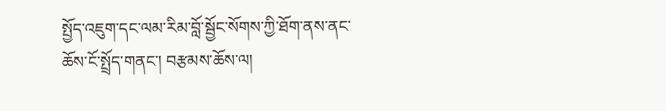སྤྱོད་འཇུག་དང་ལམ་རིམ་བློ་སྦྱོང་སོགས་ཀྱི་ཐོག་ནས་ནང་ཆོས་ངོ་སྤྲོད་གནང་། བརྩམས་ཆོས་ལ།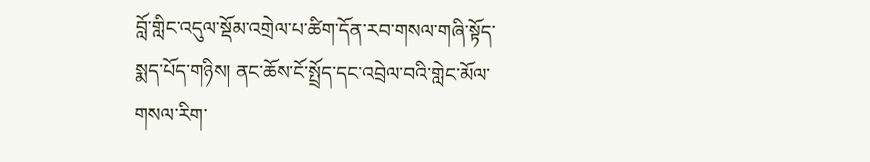བློ་གླིང་འདུལ་སྡོམ་འགྲེལ་པ་ཚིག་དོན་རབ་གསལ་གཞི་སྟོད་སྨད་པོད་གཉིས། ནང་ཆོས་ངོ་སྤྲོད་དང་འབྲེལ་བའི་གླེང་མོལ་གསལ་རིག་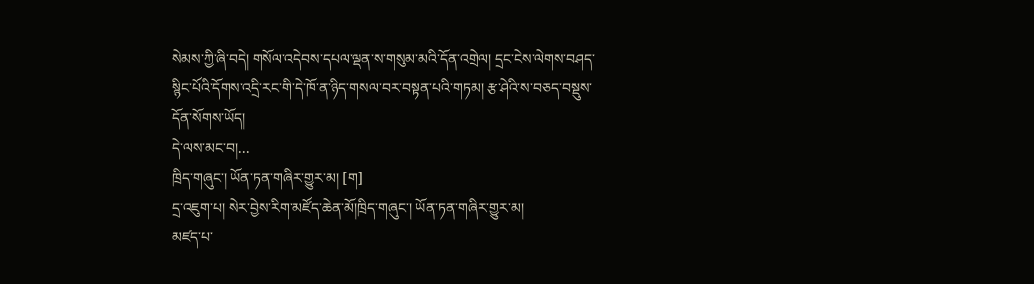སེམས་ཀྱི་ཞི་བདེ། གསོལ་འདེབས་དཔལ་ལྡན་ས་གསུམ་མའི་དོན་འགྲེལ། དྲང་ངེས་ལེགས་བཤད་སྙིང་པོའི་དོགས་འདྲི་རང་གི་དེ་ཁོ་ན་ཉིད་གསལ་བར་བསྟན་པའི་གཏམ། རྩ་ཤེའི་ས་བཅད་བསྡུས་དོན་སོགས་ཡོད།
དེ་ལས་མང་བ།...
ཁྲིད་གཞུང་། ཡོན་ཏན་གཞིར་གྱུར་མ། [ག]
དྲ་འཇུག་པ། སེར་བྱེས་རིག་མཛོད་ཆེན་མོ།ཁྲིད་གཞུང་། ཡོན་ཏན་གཞིར་གྱུར་མ།
མཛད་པ་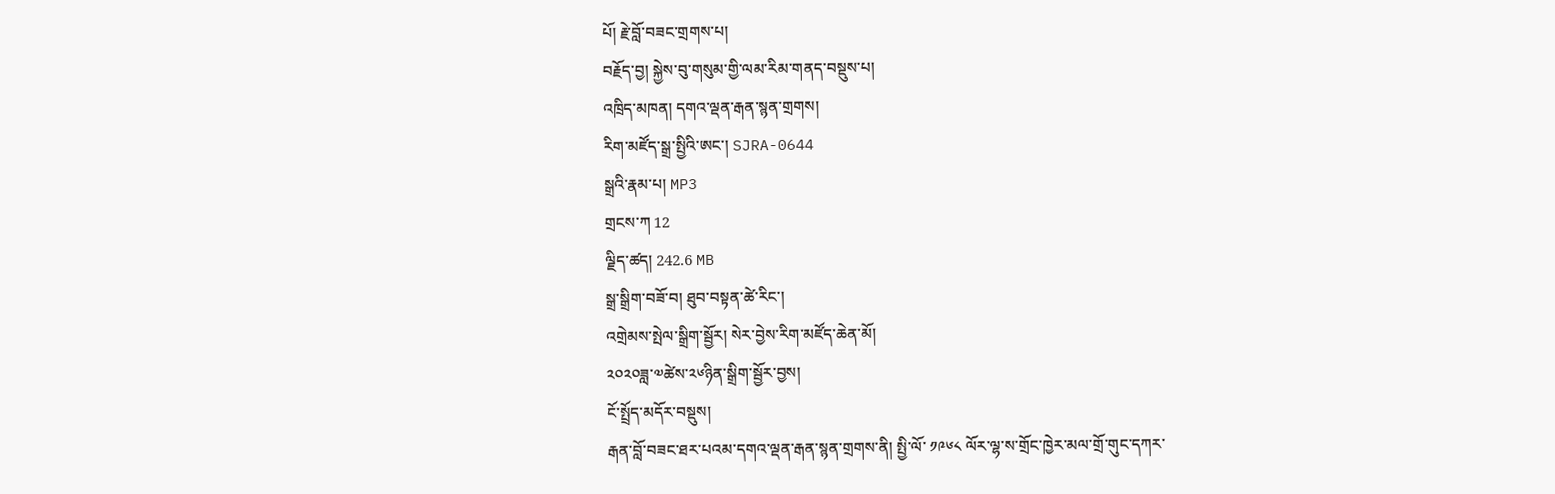པོ། རྗེ་བློ་བཟང་གྲགས་པ།
བརྗོད་བྱ། སྐྱེས་བུ་གསུམ་གྱི་ལམ་རིམ་གནད་བསྡུས་པ།
འཁྲིད་མཁན། དགའ་ལྡན་རྒན་སྙན་གྲགས།
རིག་མཛོད་སྒྲ་སྤྱིའི་ཨང་། SJRA-0644
སྒྲའི་རྣམ་པ། MP3
གྲངས་ཀ 12
ལྗིད་ཚད། 242.6 MB
སྒྲ་སྒྲིག་བཟོ་བ། ཐུབ་བསྟན་ཚེ་རིང་།
འགྲེམས་སྤེལ་སྒྲིག་སྦྱོར། སེར་བྱེས་རིག་མཛོད་ཆེན་མོ།
༢༠༢༠ཟླ་༧ཚེས་༢༦ཉིན་སྒྲིག་སྦྱོར་བྱས།
ངོ་སྤྲོད་མདོར་བསྡུས།
རྒན་བློ་བཟང་ཐར་པའམ་དགའ་ལྡན་རྒན་སྙན་གྲགས་ནི། སྤྱི་ལོ་ ༡༩༦༨ ལོར་ལྷ་ས་གྲོང་ཁྱེར་མལ་གྲོ་གུང་དཀར་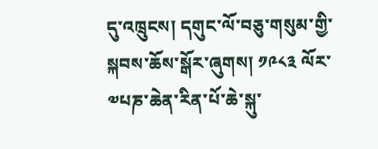དུ་འཁྲུངས། དགུང་ལོ་བཅུ་གསུམ་གྱི་སྐབས་ཆོས་སྒོར་ཞུགས། ༡༩༨༣ ལོར་༧པཎ་ཆེན་རིན་པོ་ཆེ་སྐུ་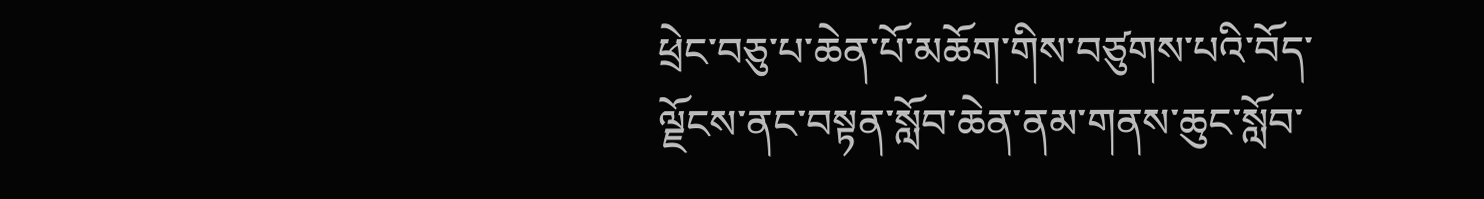ཕྲེང་བཅུ་པ་ཆེན་པོ་མཆོག་གིས་བཙུགས་པའི་བོད་ལྗོངས་ནང་བསྟན་སློབ་ཆེན་ནམ་གནས་ཆུང་སློབ་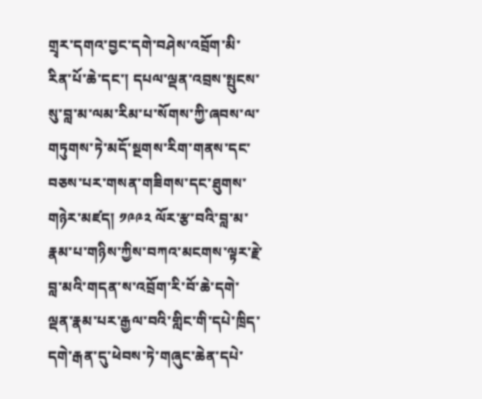གྲྭར་དགའ་བྱང་དགེ་བཤེས་འབྲོག་མི་རིན་པོ་ཆེ་དང་། དཔལ་ལྡན་འབྲས་སྤུངས་སུ་བླ་མ་ལམ་རིམ་པ་སོགས་ཀྱི་ཞབས་ལ་གཏུགས་ཏེ་མདོ་སྔགས་རིག་གནས་དང་བཅས་པར་གསན་གཟིགས་དང་ཐུགས་གཉེར་མཛད། ༡༩༩༢ ལོར་རྩ་བའི་བླ་མ་རྣམ་པ་གཉིས་ཀྱིས་བཀའ་མངགས་ལྟར་རྗེ་བླ་མའི་གདན་ས་འབྲོག་རི་བོ་ཆེ་དགེ་ལྡན་རྣམ་པར་རྒྱལ་བའི་གླིང་གི་དཔེ་ཁྲིད་དགེ་རྒན་དུ་ཕེབས་ཏེ་གཞུང་ཆེན་དཔེ་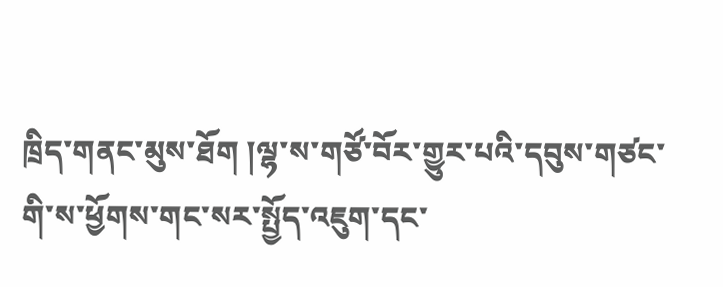ཁྲིད་གནང་མུས་ཐོག །ལྷ་ས་གཙོ་བོར་གྱུར་པའི་དབུས་གཙང་གི་ས་ཕྱོགས་གང་སར་སྤྱོད་འཇུག་དང་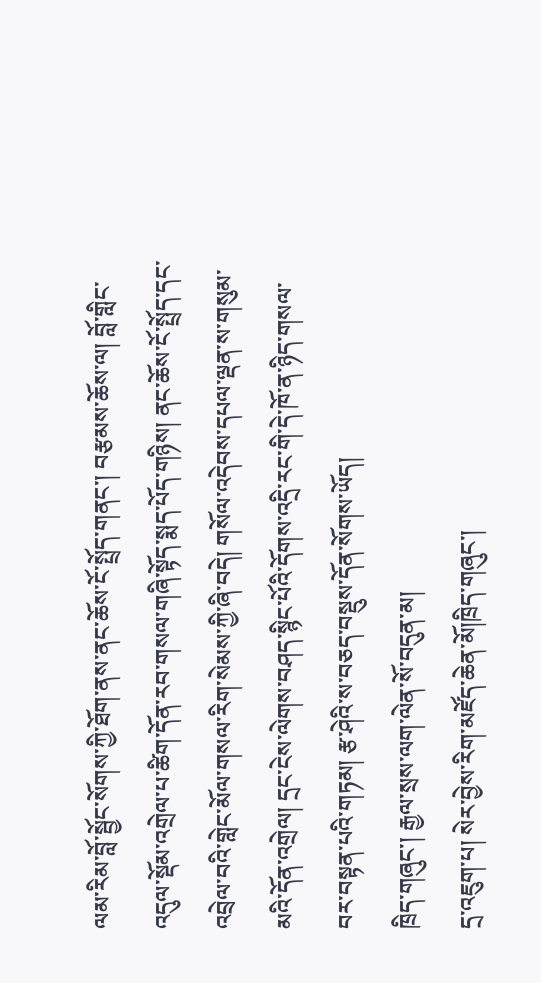ལམ་རིམ་བློ་སྦྱོང་སོགས་ཀྱི་ཐོག་ནས་ནང་ཆོས་ངོ་སྤྲོད་གནང་། བརྩམས་ཆོས་ལ། བློ་གླིང་འདུལ་སྡོམ་འགྲེལ་པ་ཚིག་དོན་རབ་གསལ་གཞི་སྟོད་སྨད་པོད་གཉིས། ནང་ཆོས་ངོ་སྤྲོད་དང་འབྲེལ་བའི་གླེང་མོལ་གསལ་རིག་སེམས་ཀྱི་ཞི་བདེ། གསོལ་འདེབས་དཔལ་ལྡན་ས་གསུམ་མའི་དོན་འགྲེལ། དྲང་ངེས་ལེགས་བཤད་སྙིང་པོའི་དོགས་འདྲི་རང་གི་དེ་ཁོ་ན་ཉིད་གསལ་བར་བསྟན་པའི་གཏམ། རྩ་ཤེའི་ས་བཅད་བསྡུས་དོན་སོགས་ཡོད།
ཁྲིད་གཞུང་། རྒྱལ་སྲས་ལག་ལེན་སོ་བདུན་མ།
དྲ་འཇུག་པ། སེར་བྱེས་རིག་མཛོད་ཆེན་མོ།ཁྲིད་གཞུང་།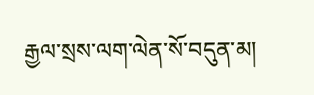རྒྱལ་སྲས་ལག་ལེན་སོ་བདུན་མ།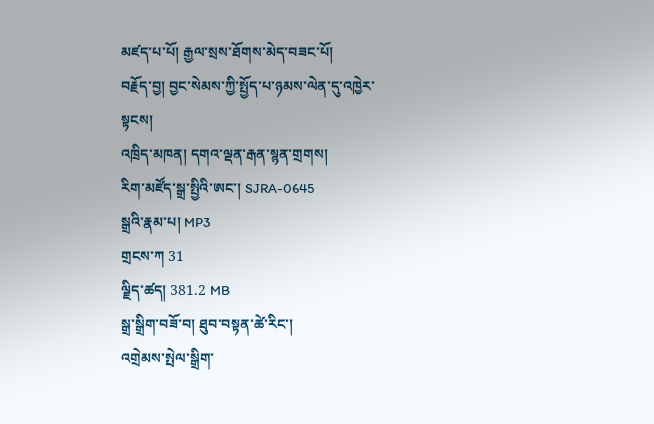མཛད་པ་པོ། རྒྱལ་སྲས་ཐོགས་མེད་བཟང་པོ།
བརྗོད་བྱ། བྱང་སེམས་ཀྱི་སྤྱོད་པ་ཉམས་ལེན་དུ་འཁྱེར་སྟངས།
འཁྲིད་མཁན། དགའ་ལྡན་རྒན་སྙན་གྲགས།
རིག་མཛོད་སྒྲ་སྤྱིའི་ཨང་། SJRA-0645
སྒྲའི་རྣམ་པ། MP3
གྲངས་ཀ 31
ལྗིད་ཚད། 381.2 MB
སྒྲ་སྒྲིག་བཟོ་བ། ཐུབ་བསྟན་ཚེ་རིང་།
འགྲེམས་སྤེལ་སྒྲིག་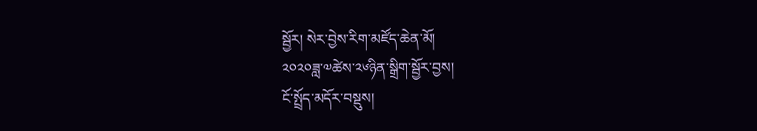སྦྱོར། སེར་བྱེས་རིག་མཛོད་ཆེན་མོ།
༢༠༢༠ཟླ་༧ཚེས་༢༦ཉིན་སྒྲིག་སྦྱོར་བྱས།
ངོ་སྤྲོད་མདོར་བསྡུས།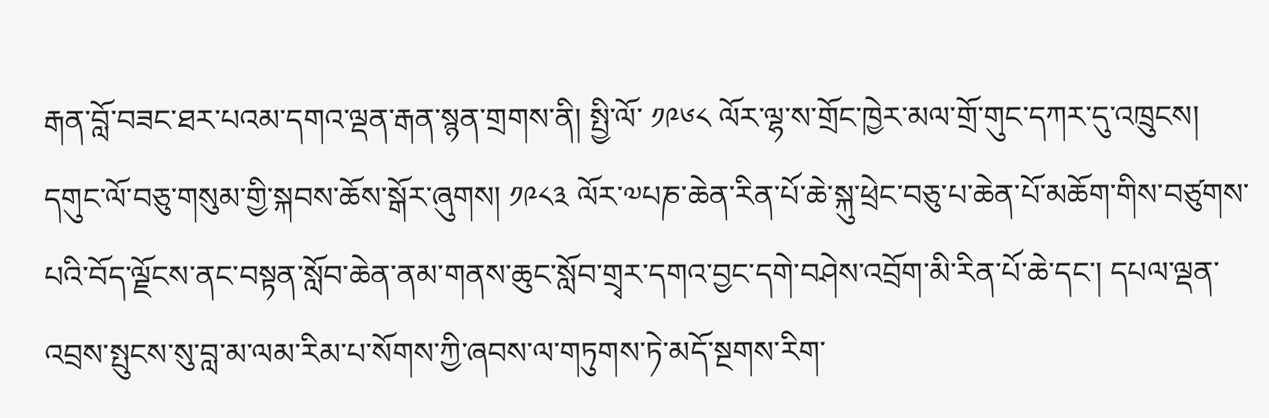རྒན་བློ་བཟང་ཐར་པའམ་དགའ་ལྡན་རྒན་སྙན་གྲགས་ནི། སྤྱི་ལོ་ ༡༩༦༨ ལོར་ལྷ་ས་གྲོང་ཁྱེར་མལ་གྲོ་གུང་དཀར་དུ་འཁྲུངས། དགུང་ལོ་བཅུ་གསུམ་གྱི་སྐབས་ཆོས་སྒོར་ཞུགས། ༡༩༨༣ ལོར་༧པཎ་ཆེན་རིན་པོ་ཆེ་སྐུ་ཕྲེང་བཅུ་པ་ཆེན་པོ་མཆོག་གིས་བཙུགས་པའི་བོད་ལྗོངས་ནང་བསྟན་སློབ་ཆེན་ནམ་གནས་ཆུང་སློབ་གྲྭར་དགའ་བྱང་དགེ་བཤེས་འབྲོག་མི་རིན་པོ་ཆེ་དང་། དཔལ་ལྡན་འབྲས་སྤུངས་སུ་བླ་མ་ལམ་རིམ་པ་སོགས་ཀྱི་ཞབས་ལ་གཏུགས་ཏེ་མདོ་སྔགས་རིག་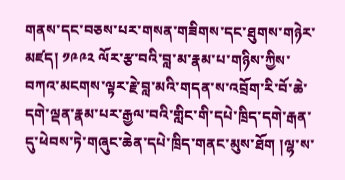གནས་དང་བཅས་པར་གསན་གཟིགས་དང་ཐུགས་གཉེར་མཛད། ༡༩༩༢ ལོར་རྩ་བའི་བླ་མ་རྣམ་པ་གཉིས་ཀྱིས་བཀའ་མངགས་ལྟར་རྗེ་བླ་མའི་གདན་ས་འབྲོག་རི་བོ་ཆེ་དགེ་ལྡན་རྣམ་པར་རྒྱལ་བའི་གླིང་གི་དཔེ་ཁྲིད་དགེ་རྒན་དུ་ཕེབས་ཏེ་གཞུང་ཆེན་དཔེ་ཁྲིད་གནང་མུས་ཐོག །ལྷ་ས་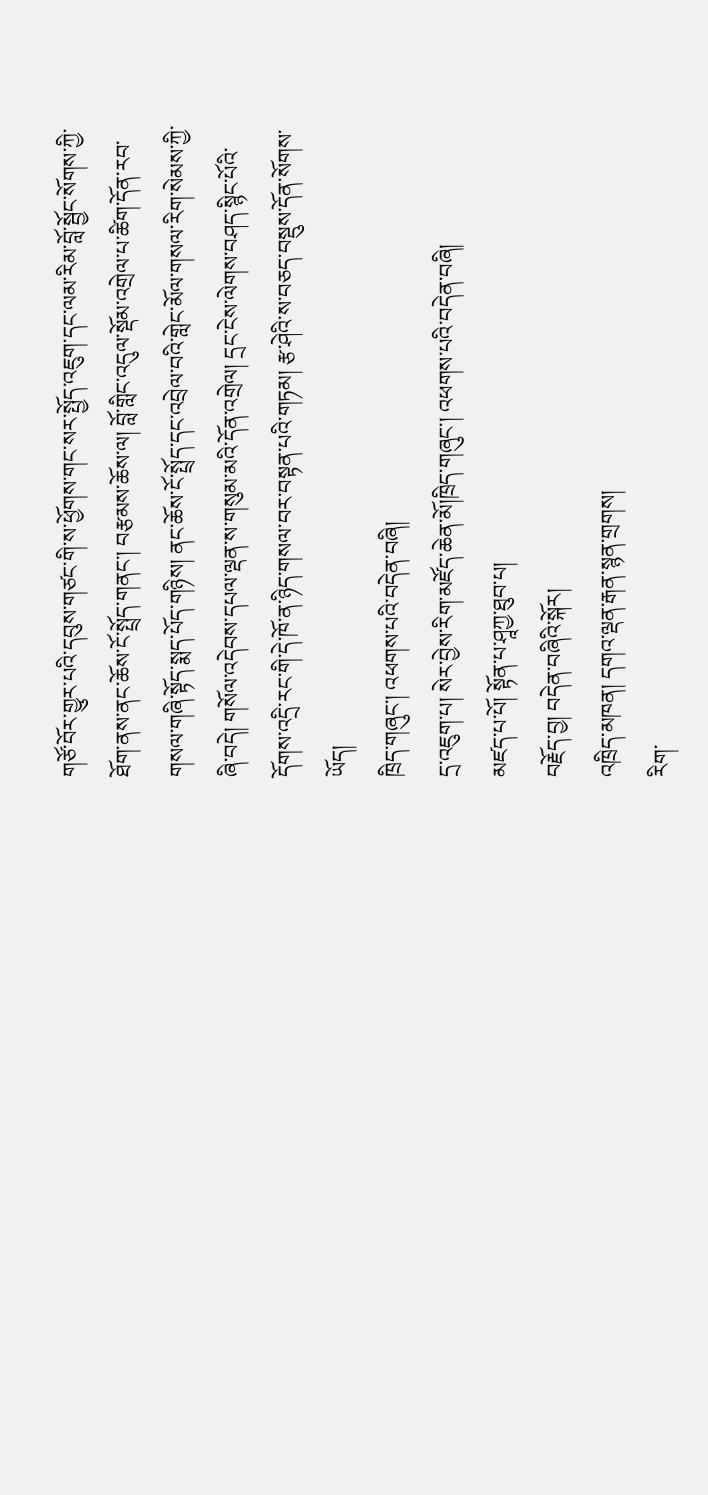གཙོ་བོར་གྱུར་པའི་དབུས་གཙང་གི་ས་ཕྱོགས་གང་སར་སྤྱོད་འཇུག་དང་ལམ་རིམ་བློ་སྦྱོང་སོགས་ཀྱི་ཐོག་ནས་ནང་ཆོས་ངོ་སྤྲོད་གནང་། བརྩམས་ཆོས་ལ། བློ་གླིང་འདུལ་སྡོམ་འགྲེལ་པ་ཚིག་དོན་རབ་གསལ་གཞི་སྟོད་སྨད་པོད་གཉིས། ནང་ཆོས་ངོ་སྤྲོད་དང་འབྲེལ་བའི་གླེང་མོལ་གསལ་རིག་སེམས་ཀྱི་ཞི་བདེ། གསོལ་འདེབས་དཔལ་ལྡན་ས་གསུམ་མའི་དོན་འགྲེལ། དྲང་ངེས་ལེགས་བཤད་སྙིང་པོའི་དོགས་འདྲི་རང་གི་དེ་ཁོ་ན་ཉིད་གསལ་བར་བསྟན་པའི་གཏམ། རྩ་ཤེའི་ས་བཅད་བསྡུས་དོན་སོགས་ཡོད།
ཁྲིད་གཞུང་། འཕགས་པའི་བདེན་བཞི།
དྲ་འཇུག་པ། སེར་བྱེས་རིག་མཛོད་ཆེན་མོ།ཁྲིད་གཞུང་། འཕགས་པའི་བདེན་བཞི།
མཛད་པ་པོ། སྟོན་པ་ཤཱཀྱ་ཐུབ་པ།
བརྗོད་བྱ། བདེན་བཞིའི་སྐོར།
འཁྲིད་མཁན། དགའ་ལྡན་རྒན་སྙན་གྲགས།
རིག་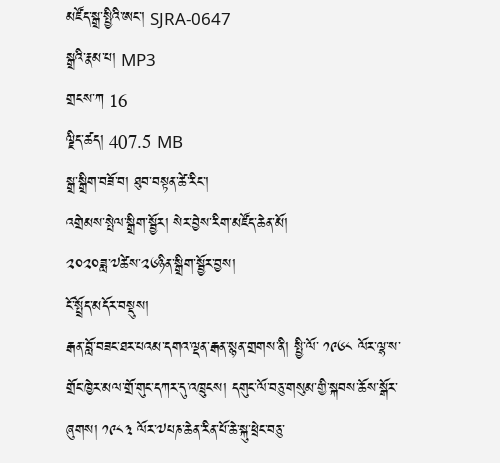མཛོད་སྒྲ་སྤྱིའི་ཨང་། SJRA-0647
སྒྲའི་རྣམ་པ། MP3
གྲངས་ཀ 16
ལྗིད་ཚད། 407.5 MB
སྒྲ་སྒྲིག་བཟོ་བ། ཐུབ་བསྟན་ཚེ་རིང་།
འགྲེམས་སྤེལ་སྒྲིག་སྦྱོར། སེར་བྱེས་རིག་མཛོད་ཆེན་མོ།
༢༠༢༠ཟླ་༧ཚེས་༢༦ཉིན་སྒྲིག་སྦྱོར་བྱས།
ངོ་སྤྲོད་མདོར་བསྡུས།
རྒན་བློ་བཟང་ཐར་པའམ་དགའ་ལྡན་རྒན་སྙན་གྲགས་ནི། སྤྱི་ལོ་ ༡༩༦༨ ལོར་ལྷ་ས་གྲོང་ཁྱེར་མལ་གྲོ་གུང་དཀར་དུ་འཁྲུངས། དགུང་ལོ་བཅུ་གསུམ་གྱི་སྐབས་ཆོས་སྒོར་ཞུགས། ༡༩༨༣ ལོར་༧པཎ་ཆེན་རིན་པོ་ཆེ་སྐུ་ཕྲེང་བཅུ་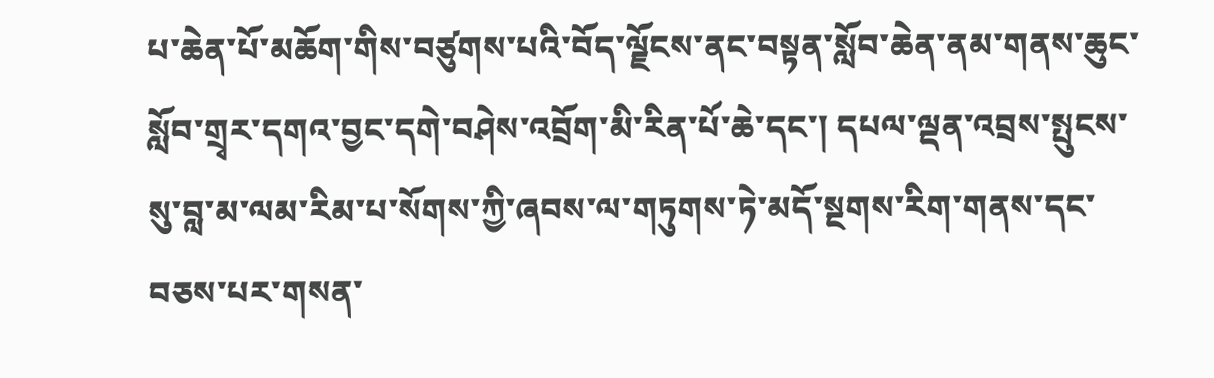པ་ཆེན་པོ་མཆོག་གིས་བཙུགས་པའི་བོད་ལྗོངས་ནང་བསྟན་སློབ་ཆེན་ནམ་གནས་ཆུང་སློབ་གྲྭར་དགའ་བྱང་དགེ་བཤེས་འབྲོག་མི་རིན་པོ་ཆེ་དང་། དཔལ་ལྡན་འབྲས་སྤུངས་སུ་བླ་མ་ལམ་རིམ་པ་སོགས་ཀྱི་ཞབས་ལ་གཏུགས་ཏེ་མདོ་སྔགས་རིག་གནས་དང་བཅས་པར་གསན་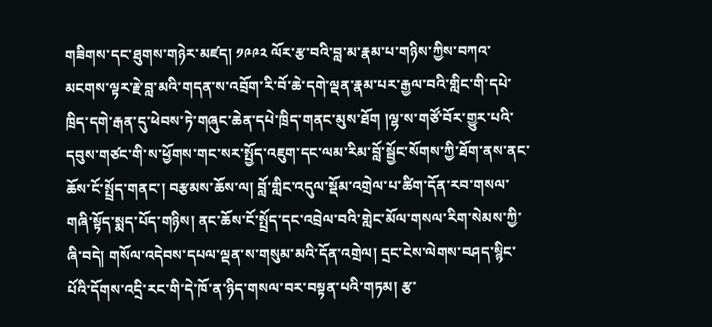གཟིགས་དང་ཐུགས་གཉེར་མཛད། ༡༩༩༢ ལོར་རྩ་བའི་བླ་མ་རྣམ་པ་གཉིས་ཀྱིས་བཀའ་མངགས་ལྟར་རྗེ་བླ་མའི་གདན་ས་འབྲོག་རི་བོ་ཆེ་དགེ་ལྡན་རྣམ་པར་རྒྱལ་བའི་གླིང་གི་དཔེ་ཁྲིད་དགེ་རྒན་དུ་ཕེབས་ཏེ་གཞུང་ཆེན་དཔེ་ཁྲིད་གནང་མུས་ཐོག །ལྷ་ས་གཙོ་བོར་གྱུར་པའི་དབུས་གཙང་གི་ས་ཕྱོགས་གང་སར་སྤྱོད་འཇུག་དང་ལམ་རིམ་བློ་སྦྱོང་སོགས་ཀྱི་ཐོག་ནས་ནང་ཆོས་ངོ་སྤྲོད་གནང་། བརྩམས་ཆོས་ལ། བློ་གླིང་འདུལ་སྡོམ་འགྲེལ་པ་ཚིག་དོན་རབ་གསལ་གཞི་སྟོད་སྨད་པོད་གཉིས། ནང་ཆོས་ངོ་སྤྲོད་དང་འབྲེལ་བའི་གླེང་མོལ་གསལ་རིག་སེམས་ཀྱི་ཞི་བདེ། གསོལ་འདེབས་དཔལ་ལྡན་ས་གསུམ་མའི་དོན་འགྲེལ། དྲང་ངེས་ལེགས་བཤད་སྙིང་པོའི་དོགས་འདྲི་རང་གི་དེ་ཁོ་ན་ཉིད་གསལ་བར་བསྟན་པའི་གཏམ། རྩ་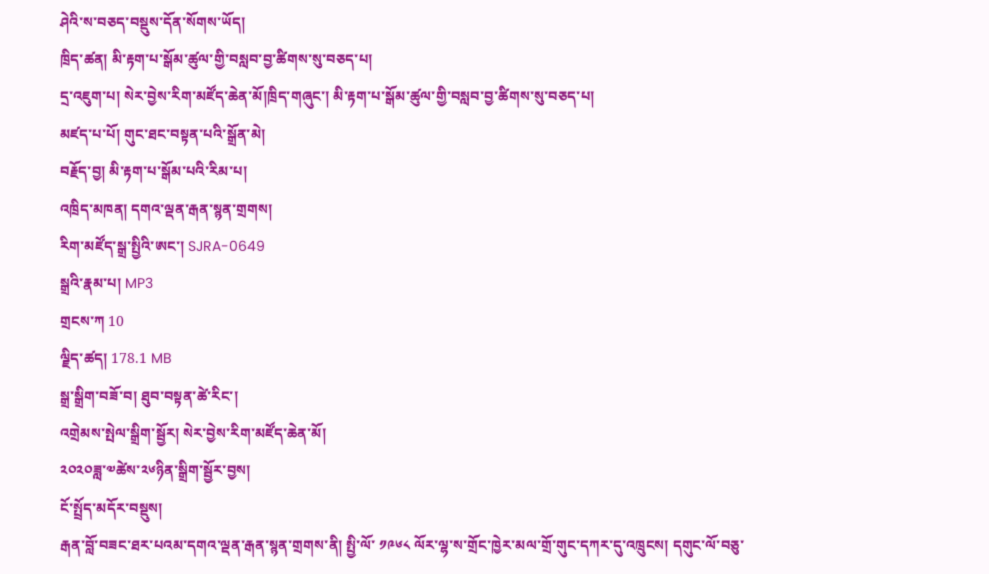ཤེའི་ས་བཅད་བསྡུས་དོན་སོགས་ཡོད།
ཁྲིད་ཚན། མི་རྟག་པ་སྒོམ་ཚུལ་གྱི་བསླབ་བྱ་ཚིགས་སུ་བཅད་པ།
དྲ་འཇུག་པ། སེར་བྱེས་རིག་མཛོད་ཆེན་མོ།ཁྲིད་གཞུང་། མི་རྟག་པ་སྒོམ་ཚུལ་གྱི་བསླབ་བྱ་ཚིགས་སུ་བཅད་པ།
མཛད་པ་པོ། གུང་ཐང་བསྟན་པའི་སྒྲོན་མེ།
བརྗོད་བྱ། མི་རྟག་པ་སྒོམ་པའི་རིམ་པ།
འཁྲིད་མཁན། དགའ་ལྡན་རྒན་སྙན་གྲགས།
རིག་མཛོད་སྒྲ་སྤྱིའི་ཨང་། SJRA-0649
སྒྲའི་རྣམ་པ། MP3
གྲངས་ཀ 10
ལྗིད་ཚད། 178.1 MB
སྒྲ་སྒྲིག་བཟོ་བ། ཐུབ་བསྟན་ཚེ་རིང་།
འགྲེམས་སྤེལ་སྒྲིག་སྦྱོར། སེར་བྱེས་རིག་མཛོད་ཆེན་མོ།
༢༠༢༠ཟླ་༧ཚེས་༢༦ཉིན་སྒྲིག་སྦྱོར་བྱས།
ངོ་སྤྲོད་མདོར་བསྡུས།
རྒན་བློ་བཟང་ཐར་པའམ་དགའ་ལྡན་རྒན་སྙན་གྲགས་ནི། སྤྱི་ལོ་ ༡༩༦༨ ལོར་ལྷ་ས་གྲོང་ཁྱེར་མལ་གྲོ་གུང་དཀར་དུ་འཁྲུངས། དགུང་ལོ་བཅུ་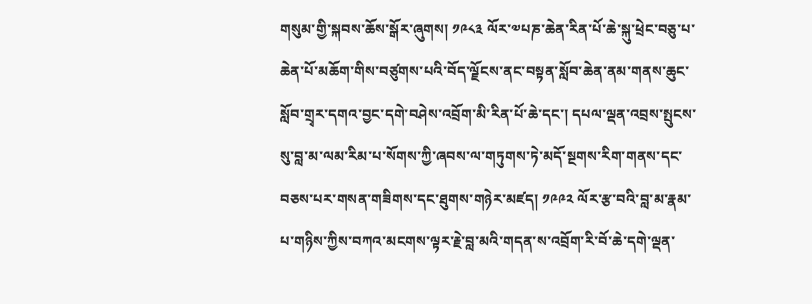གསུམ་གྱི་སྐབས་ཆོས་སྒོར་ཞུགས། ༡༩༨༣ ལོར་༧པཎ་ཆེན་རིན་པོ་ཆེ་སྐུ་ཕྲེང་བཅུ་པ་ཆེན་པོ་མཆོག་གིས་བཙུགས་པའི་བོད་ལྗོངས་ནང་བསྟན་སློབ་ཆེན་ནམ་གནས་ཆུང་སློབ་གྲྭར་དགའ་བྱང་དགེ་བཤེས་འབྲོག་མི་རིན་པོ་ཆེ་དང་། དཔལ་ལྡན་འབྲས་སྤུངས་སུ་བླ་མ་ལམ་རིམ་པ་སོགས་ཀྱི་ཞབས་ལ་གཏུགས་ཏེ་མདོ་སྔགས་རིག་གནས་དང་བཅས་པར་གསན་གཟིགས་དང་ཐུགས་གཉེར་མཛད། ༡༩༩༢ ལོར་རྩ་བའི་བླ་མ་རྣམ་པ་གཉིས་ཀྱིས་བཀའ་མངགས་ལྟར་རྗེ་བླ་མའི་གདན་ས་འབྲོག་རི་བོ་ཆེ་དགེ་ལྡན་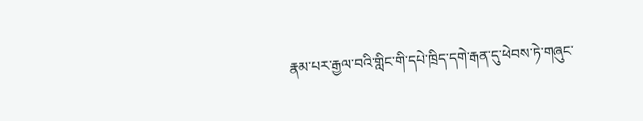རྣམ་པར་རྒྱལ་བའི་གླིང་གི་དཔེ་ཁྲིད་དགེ་རྒན་དུ་ཕེབས་ཏེ་གཞུང་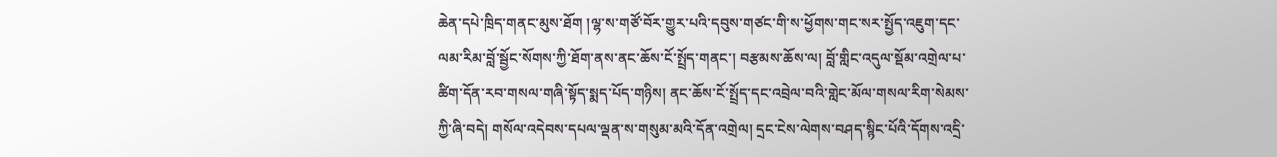ཆེན་དཔེ་ཁྲིད་གནང་མུས་ཐོག །ལྷ་ས་གཙོ་བོར་གྱུར་པའི་དབུས་གཙང་གི་ས་ཕྱོགས་གང་སར་སྤྱོད་འཇུག་དང་ལམ་རིམ་བློ་སྦྱོང་སོགས་ཀྱི་ཐོག་ནས་ནང་ཆོས་ངོ་སྤྲོད་གནང་། བརྩམས་ཆོས་ལ། བློ་གླིང་འདུལ་སྡོམ་འགྲེལ་པ་ཚིག་དོན་རབ་གསལ་གཞི་སྟོད་སྨད་པོད་གཉིས། ནང་ཆོས་ངོ་སྤྲོད་དང་འབྲེལ་བའི་གླེང་མོལ་གསལ་རིག་སེམས་ཀྱི་ཞི་བདེ། གསོལ་འདེབས་དཔལ་ལྡན་ས་གསུམ་མའི་དོན་འགྲེལ། དྲང་ངེས་ལེགས་བཤད་སྙིང་པོའི་དོགས་འདྲི་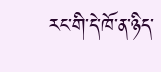རང་གི་དེ་ཁོ་ན་ཉིད་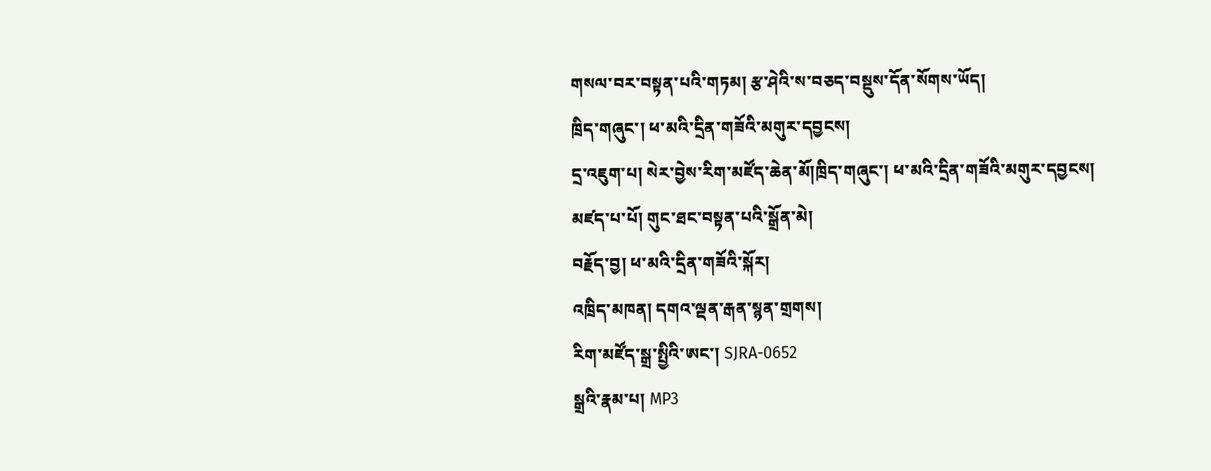གསལ་བར་བསྟན་པའི་གཏམ། རྩ་ཤེའི་ས་བཅད་བསྡུས་དོན་སོགས་ཡོད།
ཁྲིད་གཞུང་། ཕ་མའི་དྲིན་གཟོའི་མགུར་དབྱངས།
དྲ་འཇུག་པ། སེར་བྱེས་རིག་མཛོད་ཆེན་མོ།ཁྲིད་གཞུང་། ཕ་མའི་དྲིན་གཟོའི་མགུར་དབྱངས།
མཛད་པ་པོ། གུང་ཐང་བསྟན་པའི་སྒྲོན་མེ།
བརྗོད་བྱ། ཕ་མའི་དྲིན་གཟོའི་སྐོར།
འཁྲིད་མཁན། དགའ་ལྡན་རྒན་སྙན་གྲགས།
རིག་མཛོད་སྒྲ་སྤྱིའི་ཨང་། SJRA-0652
སྒྲའི་རྣམ་པ། MP3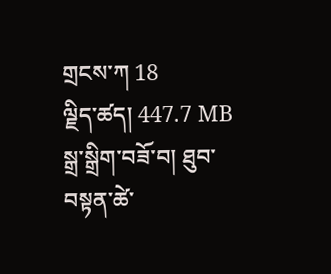གྲངས་ཀ 18
ལྗིད་ཚད། 447.7 MB
སྒྲ་སྒྲིག་བཟོ་བ། ཐུབ་བསྟན་ཚེ་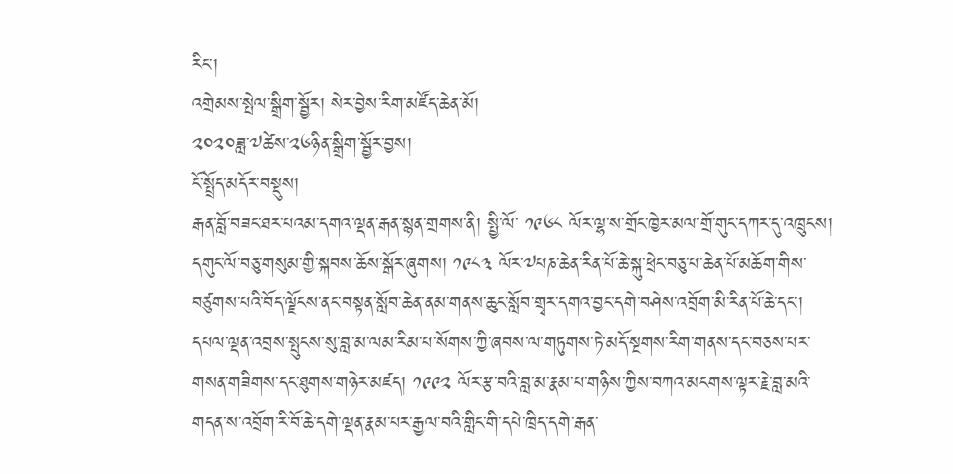རིང་།
འགྲེམས་སྤེལ་སྒྲིག་སྦྱོར། སེར་བྱེས་རིག་མཛོད་ཆེན་མོ།
༢༠༢༠ཟླ་༧ཚེས་༢༦ཉིན་སྒྲིག་སྦྱོར་བྱས།
ངོ་སྤྲོད་མདོར་བསྡུས།
རྒན་བློ་བཟང་ཐར་པའམ་དགའ་ལྡན་རྒན་སྙན་གྲགས་ནི། སྤྱི་ལོ་ ༡༩༦༨ ལོར་ལྷ་ས་གྲོང་ཁྱེར་མལ་གྲོ་གུང་དཀར་དུ་འཁྲུངས། དགུང་ལོ་བཅུ་གསུམ་གྱི་སྐབས་ཆོས་སྒོར་ཞུགས། ༡༩༨༣ ལོར་༧པཎ་ཆེན་རིན་པོ་ཆེ་སྐུ་ཕྲེང་བཅུ་པ་ཆེན་པོ་མཆོག་གིས་བཙུགས་པའི་བོད་ལྗོངས་ནང་བསྟན་སློབ་ཆེན་ནམ་གནས་ཆུང་སློབ་གྲྭར་དགའ་བྱང་དགེ་བཤེས་འབྲོག་མི་རིན་པོ་ཆེ་དང་། དཔལ་ལྡན་འབྲས་སྤུངས་སུ་བླ་མ་ལམ་རིམ་པ་སོགས་ཀྱི་ཞབས་ལ་གཏུགས་ཏེ་མདོ་སྔགས་རིག་གནས་དང་བཅས་པར་གསན་གཟིགས་དང་ཐུགས་གཉེར་མཛད། ༡༩༩༢ ལོར་རྩ་བའི་བླ་མ་རྣམ་པ་གཉིས་ཀྱིས་བཀའ་མངགས་ལྟར་རྗེ་བླ་མའི་གདན་ས་འབྲོག་རི་བོ་ཆེ་དགེ་ལྡན་རྣམ་པར་རྒྱལ་བའི་གླིང་གི་དཔེ་ཁྲིད་དགེ་རྒན་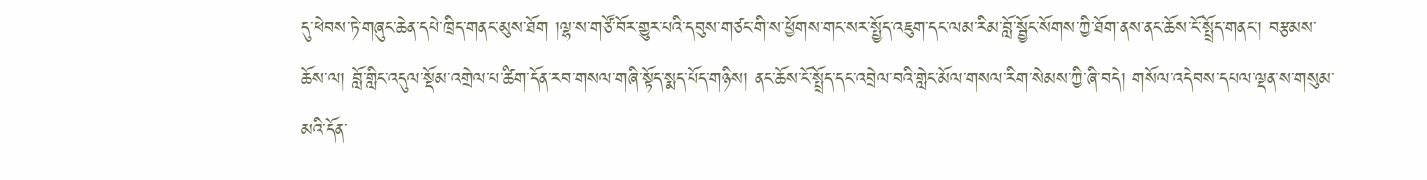དུ་ཕེབས་ཏེ་གཞུང་ཆེན་དཔེ་ཁྲིད་གནང་མུས་ཐོག །ལྷ་ས་གཙོ་བོར་གྱུར་པའི་དབུས་གཙང་གི་ས་ཕྱོགས་གང་སར་སྤྱོད་འཇུག་དང་ལམ་རིམ་བློ་སྦྱོང་སོགས་ཀྱི་ཐོག་ནས་ནང་ཆོས་ངོ་སྤྲོད་གནང་། བརྩམས་ཆོས་ལ། བློ་གླིང་འདུལ་སྡོམ་འགྲེལ་པ་ཚིག་དོན་རབ་གསལ་གཞི་སྟོད་སྨད་པོད་གཉིས། ནང་ཆོས་ངོ་སྤྲོད་དང་འབྲེལ་བའི་གླེང་མོལ་གསལ་རིག་སེམས་ཀྱི་ཞི་བདེ། གསོལ་འདེབས་དཔལ་ལྡན་ས་གསུམ་མའི་དོན་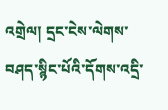འགྲེལ། དྲང་ངེས་ལེགས་བཤད་སྙིང་པོའི་དོགས་འདྲི་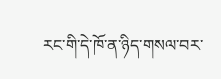རང་གི་དེ་ཁོ་ན་ཉིད་གསལ་བར་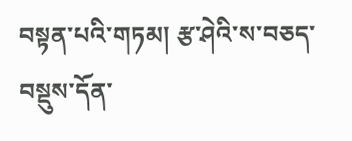བསྟན་པའི་གཏམ། རྩ་ཤེའི་ས་བཅད་བསྡུས་དོན་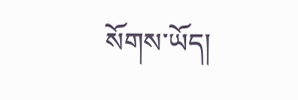སོགས་ཡོད།